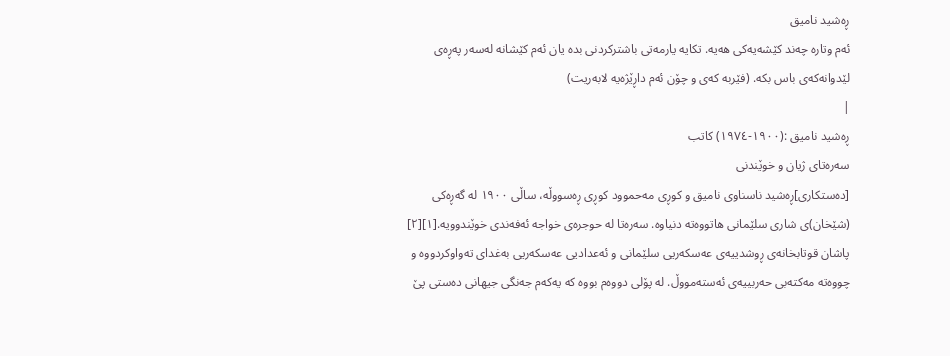ڕەشید نامیق
ئەم وتارە چەند کێشەیەکی ھەیە. تکایە یارمەتی باشترکردنی بدە یان ئەم کێشانە لەسەر پەڕەی لێدوانەکەی باس بکە. (فێربە کەی و چۆن ئەم داڕێژەیە لابەریت)
|
ڕەشید نامیق :(١٩٠٠-١٩٧٤) كاتب
سەرەتای ژیان و خوێندنی
[دەستکاری]ڕەشید ناسناوی نامیق و کوڕی مەحموود کوڕی ڕەسووڵە، ساڵی ١٩٠٠ لە گەڕەکی (شێخان)ی شاری سلێمانی ھاتووەتە دنیاوە. سەرەتا لە حوجرەی خواجە ئەفەندی خوێندوویە.[١][٢]
پاشان قوتابخانەی ڕوشدییەی عەسکەریی سلێمانی و ئەعدادیی عەسکەریی بەغدای تەواوکردووە و چووەتە مەکتەبی حەربییەی ئەستەمووڵ. لە پۆلی دووەم بووە کە یەکەم جەنگی جیھانی دەستی پێ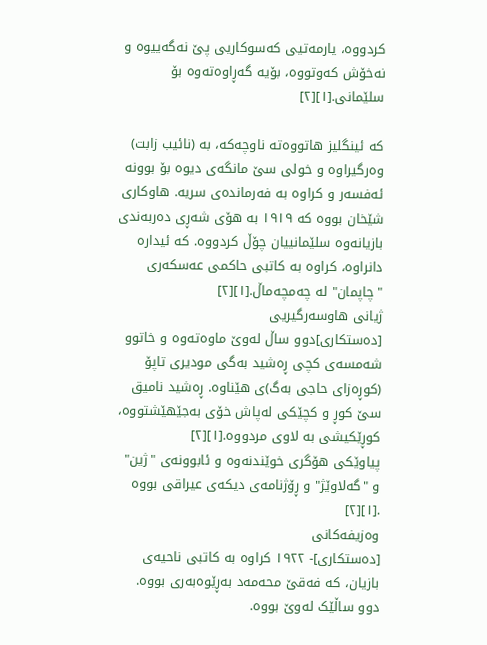کردووە، یارمەتیی کەسوکاریی پێ نەگەییوە و نەخۆش کەوتووە، بۆیە گەڕاوەتەوە بۆ سلێمانی.[١][٢]

کە ئینگلیز ھاتووەتە ناوچەکە، بە (نائیب زابت) وەرگیراوە و خولی سێ مانگەی دیوە بۆ بوونە ئەفسەر و کراوە بە فەرماندەی سریە. ھاوکاری شێخان بووە کە ١٩١٩ بە ھۆی شەڕی دەربەندی بازیانەوە سلێمانییان چۆڵ کردووە. کە ئیدارە دانراوە، کراوە بە کاتبی حاکمی عەسکەری "چاپمان" لە چەمچەماڵ.[١][٢]
ژیانی هاوسەرگیریی
[دەستکاری]دوو ساڵ لەوێ ماوەتەوە و خاتوو شەمسەی کچی ڕەشید بەگی مودیری تاپۆ (کوڕەزای حاجی بەگ)ی ھێناوە. ڕەشید نامیق سێ کوڕ و کچێکی لەپاش خۆی بەجێھێشتووە، کوڕێکیشی بە لاوی مردووە.[١][٢]
پیاوێکی ھۆگری خوێندنەوە و ئابوونەی "ژین" و "گەلاوێژ" و ڕۆژنامەی دیکەی عیراقی بووە .[١][٢]
وەزیفەكانی
[دەستکاری]- ١٩٢٢ کراوە بە کاتبی ناحیەی بازیان، کە فەقێ محەمەد بەڕێوەبەری بووە. دوو ساڵێک لەوێ بووە.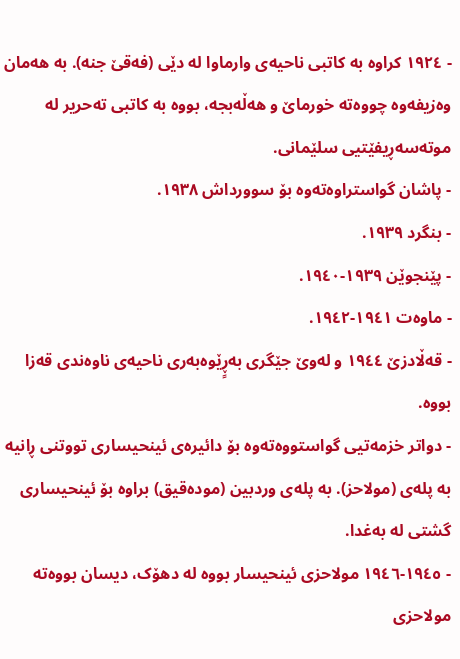- ١٩٢٤ کراوە بە کاتبی ناحیەی وارماوا لە دێی (فەقێ جنە). بە ھەمان وەزیفەوە چووەتە خورماێ و ھەڵەبجە، بووە بە کاتبی تەحریر لە موتەسەڕیفێتیی سلێمانی.
- پاشان گواستراوەتەوە بۆ سوورداش ١٩٣٨.
- بنگرد ١٩٣٩.
- پێنجوێن ١٩٣٩-١٩٤٠.
- ماوەت ١٩٤١-١٩٤٢.
- قەڵادزێ ١٩٤٤ و لەوێ جێگری بەڕٍێوەبەری ناحیەی ناوەندی قەزا بووە.
- دواتر خزمەتیی گواستووەتەوە بۆ دائیرەی ئینحیساری تووتنی ڕانیە بە پلەی (مولاحز). بە پلەی وردبین (مودەقیق) براوە بۆ ئینحیساری گشتی لە بەغدا.
- ١٩٤٥-١٩٤٦ مولاحزی ئینحیسار بووە لە دھۆک، دیسان بووەتە مولاحزی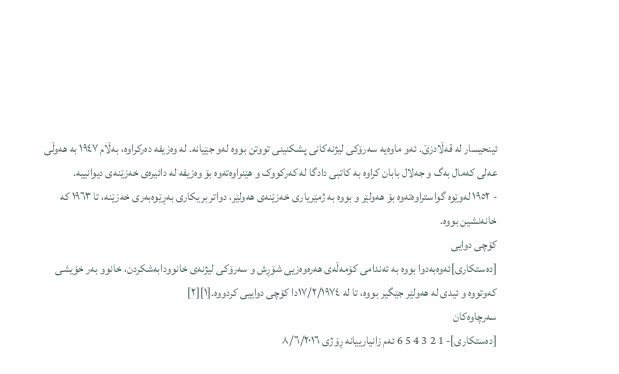ئینحیسار لە قەڵادزێ. ئەو ماوەیە سەرۆکی لیژنەکانی پشکنینی تووتن بووە لەو جێیانە. لە وەزیفە دەرکراوە، بەڵام ١٩٤٧ بە ھەوڵی عەلی کەمال بەگ و جەلال بابان کراوە بە کاتبی دادگا لە کەرکووک و ھێنراوەتەوە بۆ وەزیفە لە دائیرەی خەزێنەی دیوانییە.
- ١٩٥٢ لەوێوە گواستراوەتەوە بۆ ھەولێر و بووە بە ژمێریاری خەزێنەی ھەولێر، دواتر بریکاری بەڕێوەبەری خەزێنە، تا ١٩٦٣ کە خانەنشین بووە.
كۆچی دوایی
[دەستکاری]ئەوەبەدوا بووە بە ئەندامی کۆمەڵەی ھەرەوەزیی شۆڕش و سەرۆکی لیژنەی خانوودابەشکردن، خانوو بەر خۆیشی کەوتووە و ئیدی لە ھەولێر جێگیر بووە، تا لە ١٧/٢/١٩٧٤دا کۆچی دواییی کردووە.[١][٢]
سەرچاوەکان
[دەستکاری]- 1 2 3 4 5 6 ئەم زانیارییانە ڕۆژی ٨/٦/٢٠١٦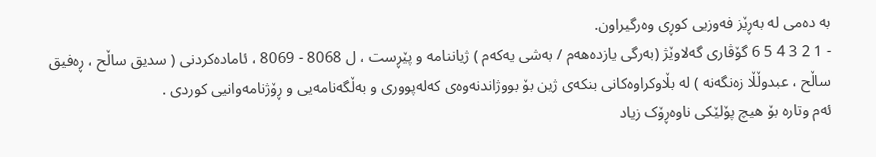بە دەمی لە بەڕێز فەوزیی کوڕی وەرگیراون.
- 1 2 3 4 5 6 گۆڤاری گەلاوێژ (بەرگی یازدەهەم / بەشی یەكەم ) ژیاننامە و پێڕست ، ل 8068 - 8069 ، ئامادەكردنی ( سدیق ساڵح ، ڕەفیق ساڵح ، عبدوڵڵا زەنگەنە ) لە بڵاوكراوەكانی بنكەی ژین بۆ بووژاندنەوەی كەلەپووری و بەڵگەنامەیی و ڕۆژنامەوانیی كوردی .
ئەم وتارە بۆ ھیچ پۆلێکی ناوەڕۆک زیاد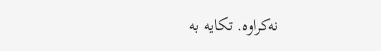نەکراوە. تکایە بە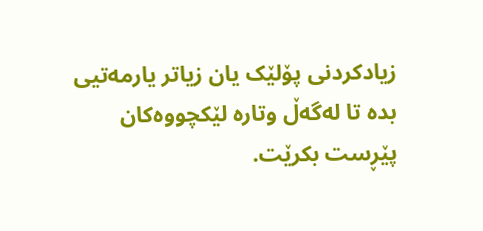زیادکردنی پۆلێک یان زیاتر یارمەتیی بدە تا لەگەڵ وتارە لێکچووەکان پێڕست بکرێت.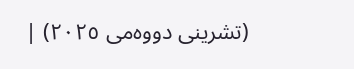(تشرینی دووەمی ٢٠٢٥) |